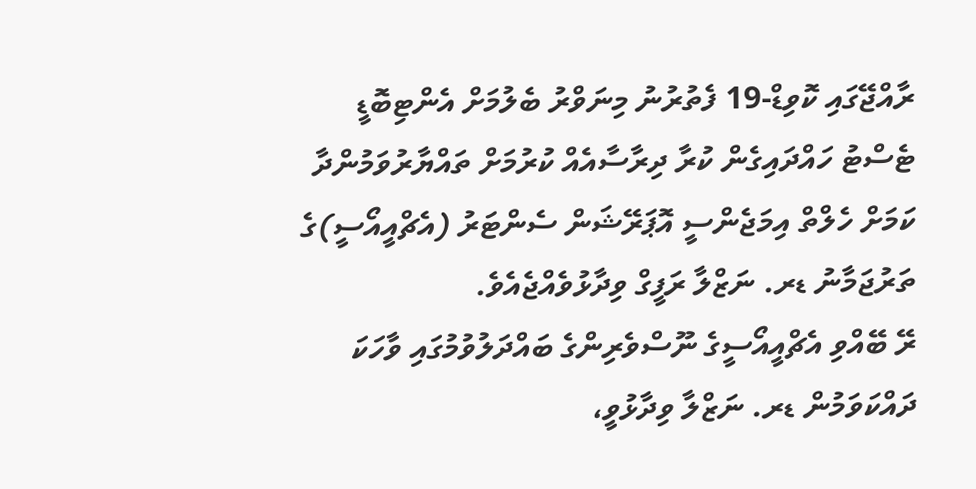ރާއްޖޭގައި ކޮވިޑް-19 ފެތުރުނު މިނަވްރު ބެލުމަށް އެންޓިބޮޑީ ޓެސްޓު ހައްދައިގެން ކުރާ ދިރާސާއެއް ކުރުމަށް ތައްޔާރުވަމުންދާ ކަމަށް ހެލްތް އިމަޖެންސީ އޮޕަރޭޝަން ސެންޓަރު (އެޗްއީއޯސީ)ގެ ތަރުޖަމާނު ޑރ. ނަޒްލާ ރަފީގް ވިދާޅުވެއްޖެއެވެ.
ރޭ ބޭއްވި އެޗްއީއޯސީގެ ނޫސްވެރިންގެ ބައްދަލުވުމުގައި ވާހަކަ ދައްކަވަމުން ޑރ. ނަޒްލާ ވިދާޅުވީ،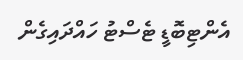އެންޓިބޮޑީ ޓެސްޓު ހައްދައިގެން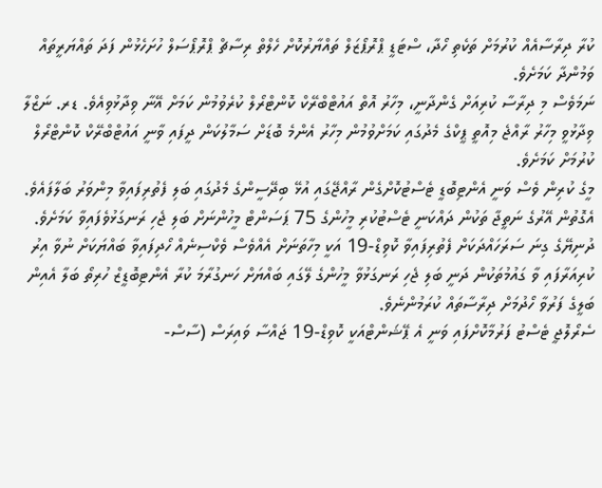ކުރާ ދިރާސާއެއް ކުރުމަށް ތަކެތި ހޯދާ، ސްޓަޑީ ޕްރޮޕޯޒަލް ތައްޔާރުކޮށް ހެލްތް ރިސާޗް ޕްރޮޕޯސަލް ހުށަހެޅުން ފަދަ ތައްޔަރީތައް ވަމުންދާ ކަމަށެވެ.
ނަމަވެސް މި ދިރާސާ ކުރިއަށް ގެންދާނީ، މިހާރު އޮތް އައުޓްބްރޭކް ކޮންޓްރޯލް ކުރެވުމުން ކަމަށް އޭނާ ވިދާޅުވިއެވެ. ޑރ. ނަޒްލާ ވިދާޅުވީ މިހާރު ރާއްޖެ މިއޮތީ ޕީކްގެ މެދުގައި ކަމަށްވުމުން މިހާރު އެންމެ ބޮޑަށް ސަމާލުކަން ދީފައި ވާނީ އައުޓްބްރޭކް ކޮންޓްރޯލް ކުރުމަށް ކަމަށެވެ.
މީގެ ކުރިން ވެސް ވަނީ އެންޓިބޮޑީ ޓެސްޓުކޮށްގެން ރާއްޖޭގައި އުޅޭ ބިދޭސީންގެ މެދުގައި ބަލި ފެތުރިފައިވާ މިންވަރު ބަލާފައެވެ. އެގޮތުން އޭރުގެ ނަތީޖާ ތަކުން ދައްކަނީ ޓެސްޓުކުރި މީހުންގެ 75 ޕަސަންޓް މީހުންނަށް ބަލި ޖެހި ރަނގަޅުވެފައިވާ ކަމަށެވެ.
ދުނިޔޭގެ ގިނަ ސަރަހައްދަކަށް ފެތުރިފައިވާ ކޮވިޑް-19 އަކީ މިހާތަނަށް އެއްވެސް ވެކްސިނެއް ހޯދިފައިވާ ބައްޔަކަށް ނުވާ އިރު ކުރިއަރާފައި ވާ ގައުމުތަކުން ދަނީ ބަލި ޖެހި ރަނގަޅުވާ މީހުންގެ ލޭގައި ބައްޔަށް ހަނގުރާމަ ކުރާ އެންޓިބޮޑީޒް ހުރިތޯ ބަލާ އެއިން ބަލީގެ ފަރުވާ ހޯދުމަށް ދިރާސާތައް ކުރަމުންނެވެ.
ސެރޯލޮޖީ ޓެސްޓު ފަރުމާކޮށްފައި ވަނީ އެ ޕޭޝަންޓްއަކީ ކޮވިޑް-19 ޖައްސާ ވައިރަސް (ސާސް-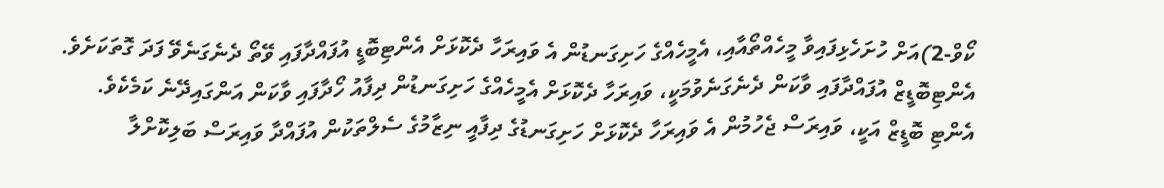ކޯވް-2)އަށް ހުށަހެޅިފައިވާ މީހެއްތޯއާއި، އެމީހެއްގެ ހަށިގަނޑުން އެ ވައިރަހާ ދެކޮޅަށް އެންޓިބޮޑީ އުފައްދާފައި ވޭތޯ ދެނެގަނެވޭ ފަދަ ގޮތަކަށެވެ. އެންޓިބޮޑީޒް އުފައްދާފައި ވާކަން ދެނެގަނެވުމަކީ، ވައިރަހާ ދެކޮޅަށް އެމީހެއްގެ ހަށިގަނޑުން ދިފާއު ހޯދާފައި ވާކަން އަންގައިދޭނެ ކަމެކެވެ. އެންޓި ބޮޑީޒް އަކީ، ވައިރަސް ޖެހުމުން އެ ވައިރަހާ ދެކޮޅަށް ހަށިގަނޑުގެ ދިފާއީ ނިޒާމުގެ ސެލްތަކުން އުފައްދާ ވައިރަސް ބަލިކޮށްލާ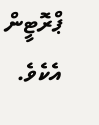ޕްރޮޓީން އެކެވެ.